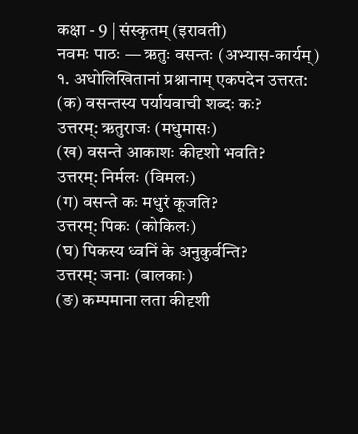कक्षा - 9 | संस्कृतम् (इरावती)
नवमः पाठः — ऋतुः वसन्तः (अभ्यास-कार्यम्)
१. अधोलिखितानां प्रश्नानाम् एकपदेन उत्तरत:
(क) वसन्तस्य पर्यायवाची शब्दः कः?
उत्तरम्: ऋतुराजः (मधुमासः)
(ख) वसन्ते आकाशः कीदृशो भवति?
उत्तरम्: निर्मलः (विमलः)
(ग) वसन्ते कः मधुरं कूजति?
उत्तरम्: पिकः (कोकिलः)
(घ) पिकस्य ध्वनिं के अनुकुर्वन्ति?
उत्तरम्: जनाः (बालकाः)
(ङ) कम्पमाना लता कीदृशी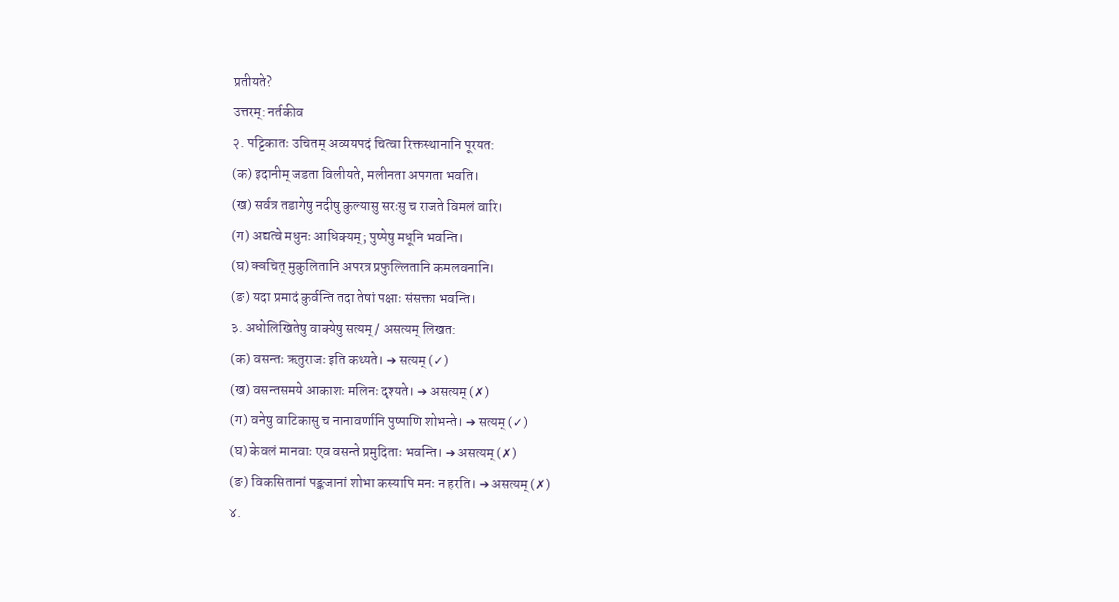प्रतीयते?
उत्तरम्: नर्तकीव
२. पट्टिकातः उचितम् अव्ययपदं चित्वा रिक्तस्थानानि पूरयत:
(क) इदानीम् जडता विलीयते, मलीनता अपगता भवति।
(ख) सर्वत्र तडागेषु नदीषु कुल्यासु सरःसु च राजते विमलं वारि।
(ग) अद्यत्वे मधुनः आधिक्यम्; पुष्पेषु मधूनि भवन्ति।
(घ) क्वचित् मुकुलितानि अपरत्र प्रफुल्लितानि कमलवनानि।
(ङ) यदा प्रमादं कुर्वन्ति तदा तेषां पक्षाः संसक्ता भवन्ति।
३. अधोलिखितेषु वाक्येषु सत्यम् / असत्यम् लिखत:
(क) वसन्तः ऋतुराजः इति कथ्यते। ➔ सत्यम् (✓)
(ख) वसन्तसमये आकाशः मलिनः दृश्यते। ➔ असत्यम् (✗)
(ग) वनेषु वाटिकासु च नानावर्णानि पुष्पाणि शोभन्ते। ➔ सत्यम् (✓)
(घ) केवलं मानवाः एव वसन्ते प्रमुदिताः भवन्ति। ➔ असत्यम् (✗)
(ङ) विकसितानां पङ्कजानां शोभा कस्यापि मनः न हरति। ➔ असत्यम् (✗)
४.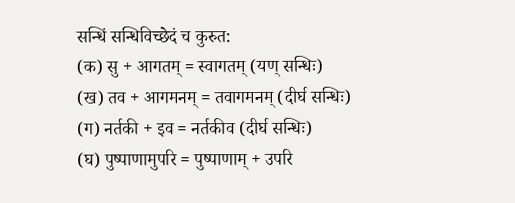सन्धिं सन्धिविच्छेदं च कुरुत:
(क) सु + आगतम् = स्वागतम् (यण् सन्धिः)
(ख) तव + आगमनम् = तवागमनम् (दीर्घ सन्धिः)
(ग) नर्तकी + इव = नर्तकीव (दीर्घ सन्धिः)
(घ) पुष्पाणामुपरि = पुष्पाणाम् + उपरि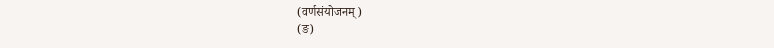(वर्णसंयोजनम्)
(ङ)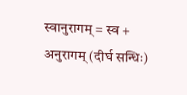स्वानुरागम् = स्व + अनुरागम् (दीर्घ सन्धिः)